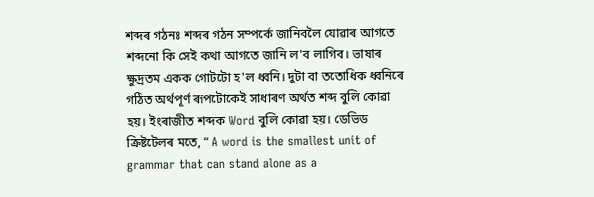শব্দৰ গঠনঃ শব্দৰ গঠন সম্পৰ্কে জানিবলৈ যোৱাৰ আগতে শব্দনো কি সেই কথা আগতে জানি ল'ব লাগিব। ভাষাৰ ক্ষুদ্ৰতম একক গোটটো হ'ল ধ্বনি। দুটা বা ততোধিক ধ্বনিৰে গঠিত অৰ্থপূৰ্ণ ৰূপটোকেই সাধাৰণ অৰ্থত শব্দ বুলি কোৱা হয়। ইংৰাজীত শব্দক Word বুলি কোৱা হয়। ডেভিড ক্ৰিষ্টটেলৰ মতে, “ A word is the smallest unit of grammar that can stand alone as a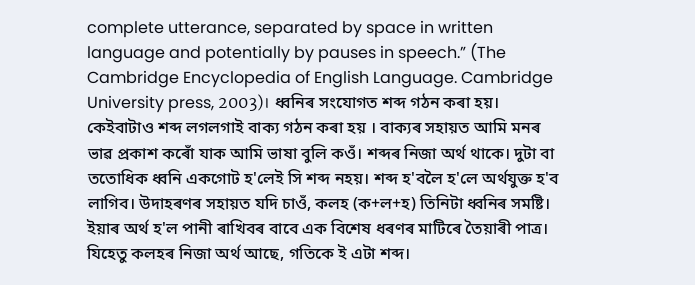complete utterance, separated by space in written language and potentially by pauses in speech.” (The Cambridge Encyclopedia of English Language. Cambridge University press, 2003)। ধ্বনিৰ সংযোগত শব্দ গঠন কৰা হয়। কেইবাটাও শব্দ লগলগাই বাক্য গঠন কৰা হয় । বাক্যৰ সহায়ত আমি মনৰ ভাৱ প্ৰকাশ কৰোঁ যাক আমি ভাষা বুলি কওঁ। শব্দৰ নিজা অৰ্থ থাকে। দুটা বা ততোধিক ধ্বনি একগোট হ'লেই সি শব্দ নহয়। শব্দ হ'বলৈ হ'লে অৰ্থযুক্ত হ'ব লাগিব। উদাহৰণৰ সহায়ত যদি চাওঁ, কলহ (ক+ল+হ) তিনিটা ধ্বনিৰ সমষ্টি। ইয়াৰ অৰ্থ হ'ল পানী ৰাখিবৰ বাবে এক বিশেষ ধৰণৰ মাটিৰে তৈয়াৰী পাত্ৰ। যিহেতু কলহৰ নিজা অৰ্থ আছে, গতিকে ই এটা শব্দ।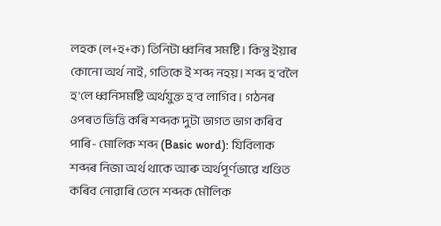লহক (ল+হ+ক) তিনিটা ধ্বনিৰ সমষ্টি। কিন্তু ইয়াৰ কোনো অৰ্থ নাই, গতিকে ই শব্দ নহয়। শব্দ হ'বলৈ হ'লে ধ্বনিসমষ্টি অৰ্থযুক্ত হ'ব লাগিব। গঠনৰ ওপৰত ভিত্তি কৰি শব্দক দুটা ভাগত ভাগ কৰিব পাৰি- মোলিক শব্দ (Basic word): যিবিলাক শব্দৰ নিজা অৰ্থ থাকে আৰু অৰ্থপূৰ্ণভাৱে খণ্ডিত কৰিব নোৱাৰি তেনে শব্দক মৌলিক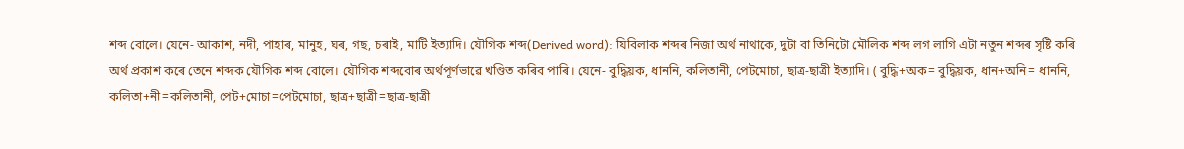শব্দ বোলে। যেনে- আকাশ, নদী, পাহাৰ, মানুহ, ঘৰ, গছ, চৰাই, মাটি ইত্যাদি। যৌগিক শব্দ(Derived word): যিবিলাক শব্দৰ নিজা অৰ্থ নাথাকে, দুটা বা তিনিটো মৌলিক শব্দ লগ লাগি এটা নতুন শব্দৰ সৃষ্টি কৰি অৰ্থ প্ৰকাশ কৰে তেনে শব্দক যৌগিক শব্দ বোলে। যৌগিক শব্দবোৰ অৰ্থপূৰ্ণভাৱে খণ্ডিত কৰিব পাৰি। যেনে- বুদ্ধিয়ক, ধাননি, কলিতানী, পেটমোচা, ছাত্ৰ-ছাত্ৰী ইত্যাদি। ( বুদ্ধি+অক= বুদ্ধিয়ক, ধান+অনি= ধাননি, কলিতা+নী=কলিতানী, পেট+মোচা=পেটমোচা, ছাত্ৰ+ছাত্ৰী=ছাত্ৰ-ছাত্ৰী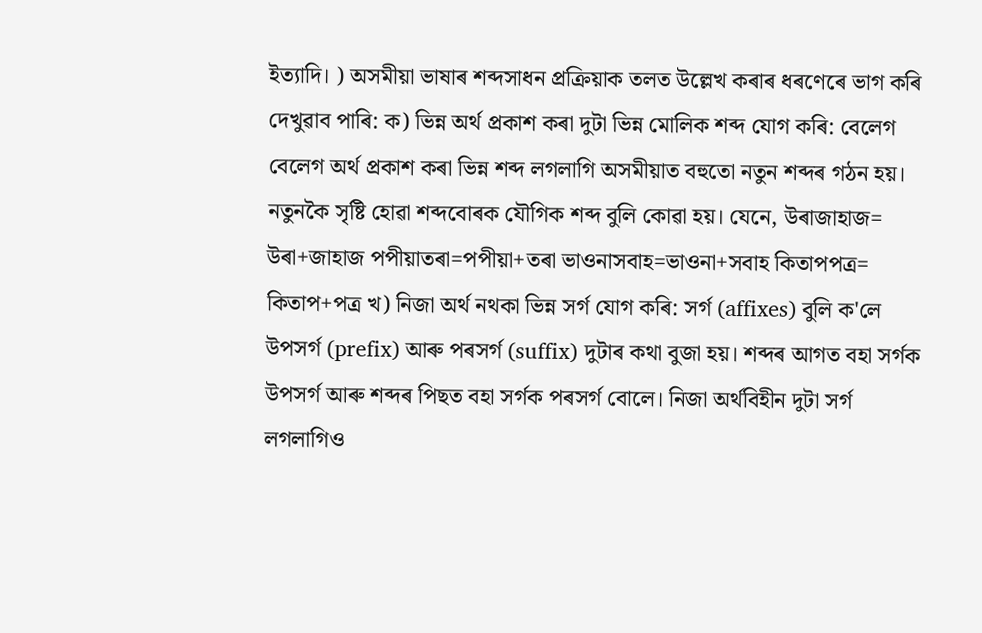ইত্যাদি। ) অসমীয়া ভাষাৰ শব্দসাধন প্ৰক্ৰিয়াক তলত উল্লেখ কৰাৰ ধৰণেৰে ভাগ কৰি দেখুৱাব পাৰি: ক) ভিন্ন অৰ্থ প্ৰকাশ কৰা দুটা ভিন্ন মোলিক শব্দ যোগ কৰি: বেলেগ বেলেগ অৰ্থ প্ৰকাশ কৰা ভিন্ন শব্দ লগলাগি অসমীয়াত বহুতো নতুন শব্দৰ গঠন হয়। নতুনকৈ সৃষ্টি হোৱা শব্দবোৰক যৌগিক শব্দ বুলি কোৱা হয়। যেনে, উৰাজাহাজ= উৰা+জাহাজ পপীয়াতৰা=পপীয়া+তৰা ভাওনাসবাহ=ভাওনা+সবাহ কিতাপপত্ৰ= কিতাপ+পত্ৰ খ) নিজা অৰ্থ নথকা ভিন্ন সৰ্গ যোগ কৰি: সৰ্গ (affixes) বুলি ক'লে উপসৰ্গ (prefix) আৰু পৰসৰ্গ (suffix) দুটাৰ কথা বুজা হয়। শব্দৰ আগত বহা সৰ্গক উপসৰ্গ আৰু শব্দৰ পিছত বহা সৰ্গক পৰসৰ্গ বোলে। নিজা অৰ্থবিহীন দুটা সৰ্গ লগলাগিও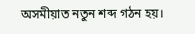অসমীয়াত নতুন শব্দ গঠন হয়।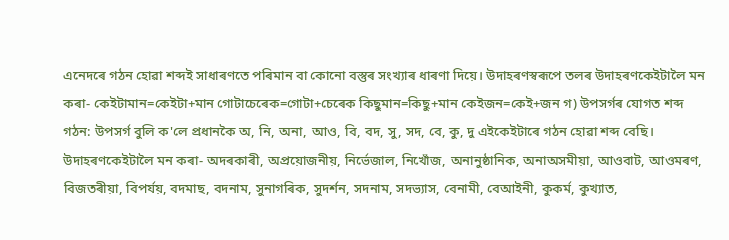এনেদৰে গঠন হোৱা শব্দই সাধাৰণতে পৰিমান বা কোনো বস্তুৰ সংখ্যাৰ ধাৰণা দিয়ে। উদাহৰণস্বৰূপে তলৰ উদাহৰণকেইটালৈ মন কৰা- কেইটামান=কেইটা+মান গোটাচেৰেক=গোটা+চেৰেক কিছুমান=কিছু+মান কেইজন=কেই+জন গ) উপসৰ্গৰ যোগত শব্দ গঠন: উপসৰ্গ বুলি ক'লে প্ৰধানকৈ অ, নি, অনা, আও, বি, বদ, সু, সদ, বে, কু, দু এইকেইটাৰে গঠন হোৱা শব্দ বেছি। উদাহৰণকেইটালৈ মন কৰা- অদৰকাৰী, অপ্ৰয়োজনীয়, নিৰ্ভেজাল, নিখোঁজ, অনানুষ্ঠানিক, অনাঅসমীয়া, আওবাট, আওমৰণ, বিজতৰীয়া, বিপৰ্যয়, বদমাছ, বদনাম, সুনাগৰিক, সুদৰ্শন, সদনাম, সদভ্যাস, বেনামী, বেআইনী, কুকৰ্ম, কুখ্যাত,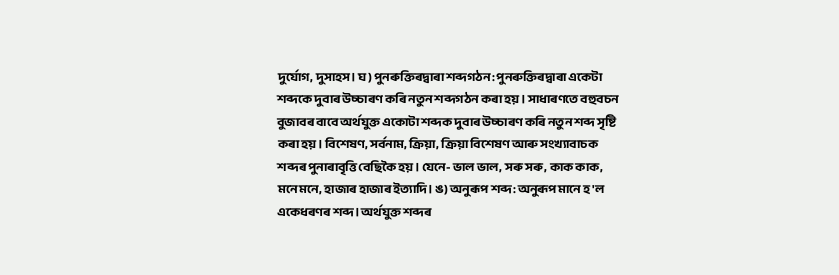দুৰ্যোগ, দুসাহস। ঘ) পুনৰুক্তিৰদ্বাৰা শব্দগঠন: পুনৰুক্তিৰদ্বাৰা একেটা শব্দকে দুবাৰ উচ্চাৰণ কৰি নতুন শব্দগঠন কৰা হয়। সাধাৰণতে বহুবচন বুজাবৰ বাবে অৰ্থযুক্ত একোটা শব্দক দুবাৰ উচ্চাৰণ কৰি নতুন শব্দ সৃষ্টি কৰা হয়। বিশেষণ, সৰ্বনাম, ক্ৰিয়া, ক্ৰিয়া বিশেষণ আৰু সংখ্যাবাচক শব্দৰ পুনাৰাবৃত্তি বেছিকৈ হয়। যেনে- ভাল ভাল, সৰু সৰু, কাক কাক, মনে মনে, হাজাৰ হাজাৰ ইত্যাদি। ঙ) অনুৰূপ শব্দ: অনুৰূপ মানে হ'ল একেধৰণৰ শব্দ। অৰ্থযুক্ত শব্দৰ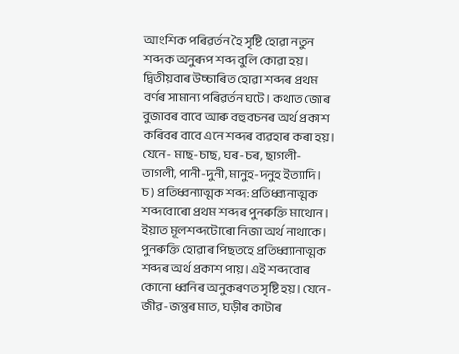আংশিক পৰিৱৰ্তন হৈ সৃষ্টি হোৱা নতুন শব্দক অনুৰূপ শব্দ বুলি কোৱা হয়। দ্বিতীয়বাৰ উচ্চাৰিত হোৱা শব্দৰ প্ৰথম বৰ্ণৰ সামান্য পৰিৱৰ্তন ঘটে। কথাত জোৰ বুজাবৰ বাবে আৰু বহুবচনৰ অৰ্থ প্ৰকাশ কৰিবৰ বাবে এনে শব্দৰ ব্যৱহাৰ কৰা হয়। যেনে- মাছ-চাছ, ঘৰ-চৰ, ছাগলী-তাগলী, পানী-দুনী, মানুহ-দনুহ ইত্যাদি। চ) প্ৰতিধ্বন্যাত্মক শব্দ: প্ৰতিধ্ব্যনাত্মক শব্দবোৰো প্ৰথম শব্দৰ পুনৰুক্তি মাথোন। ইয়াত মূলশব্দটোৰো নিজা অৰ্থ নাথাকে। পুনৰুক্তি হোৱাৰ পিছতহে প্ৰতিধ্ব্যানাত্মক শব্দৰ অৰ্থ প্ৰকাশ পায়। এই শব্দবোৰ কোনো ধ্বনিৰ অনুকৰণত সৃষ্টি হয়। যেনে- জীৱ-জন্তুৰ মাত, ঘড়ীৰ কাটাৰ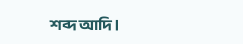শব্দ আদি।